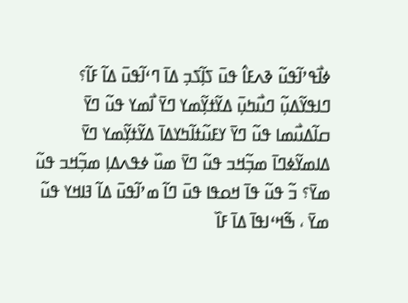ߦߊ߯ߟߴߊ߬ߟߎ߬ ߢߍߓߊ߮ ߟߎ߫ ߖߊ߲߬ߖߏ߲ ߡߊ߫ ߣߵߊ߬ߟߎ߫ ߡߊ߬ ߓߊ߬؟ ߣߊߟߌ߬ߡߎ߲߬ ߣߎ߯ߤߎ߲߫ ߡߌ߬ߙߌ߲߬ߘߌ ߣߌ߫ ߊ߯ߘߌ ߟߎ߬ ߣߌ߫ ߛߊ߬ߡߎ߯ߘߊ ߟߎ߬ ߣߌ߫ ߌߓߎ߬ߙߊ߬ߤߌߡߊ߫ ߡߌ߬ߙߌ߲߬ߘߌ ߣߌ߫ ߡߊߘߌ߬ߦߣߊ߫ ߘߏ߲߬ߞߏ ߟߎ߬ ߣߌ߫ ߘߎ߰ ߦߟߍߡߊ߲ ߘߏ߲߬ߞߏ ߟߎ߬ ߘߌ߫؟ ߏ߬ ߟߎ߬ ߟߊ߫ ߞߋߟߊ ߟߎ߫ ߣߊ߬ ߘߴߊ߬ߟߎ߫ ߡߊ߬ ߔߊߞߌ ߟߎ߬ ߘߌ߫ ، ߒ߬ߞߵߊߟߊ߫ ߡߊ߫ ߓߊ߰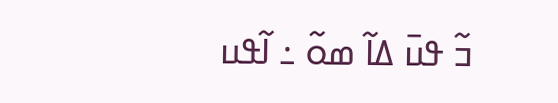ߏ߬ ߟߎ߫ ߡߊ߬ ߘߋ߬ ߸ ߊ߬ߟߎ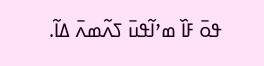ߟߋ߫ ߓߊ߰ ߘߴߊ߬ߟߎ߫ ߖߍ߬ߘߍ߫ ߡߊ߬.